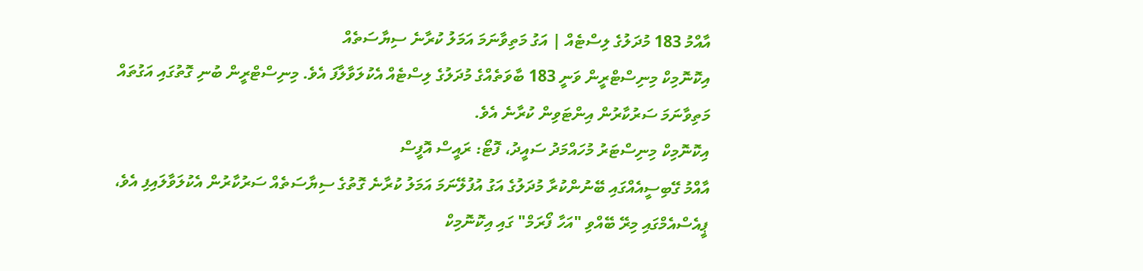އާއްމު 183 މުދަލުގެ ލިސްޓެއް | އަގު މަތިވާނަމަ އަމަލު ކުރާނެ ސިޔާސަތެއް
އިކޮނޮމިކް މިނިސްޓްރީން ވަނީ 183 ބާވަތެއްގެ މުދަލުގެ ލިސްޓެއް އެކުލަވާލާފަ އެވެ. މިނިސްޓްރީން ބުނި ގޮތުގައި އަގުތައް މަތިވާނަމަ ސަރުކާރުން އިންޓަވިން ކުރާނެ އެވެ.
އިކޮނޮމިކް މިނިސްޓަރު މުހައްމަދު ސައީދު، ފޮޓޯ: ރައީސް އޮފީސް
އާއްމު ގޭބިސީއެއްގައި ބޭނުންކުރާ މުދަލުގެ އަގު އުފުލޭނަމަ އަމަލު ކުރާނެ ގޮތުގެ ސިޔާސަތެއް ސަރުކާރުން އެކުލަވާލައިފި އެވެ،
ޕީއެސްއެމްގައި މިރޭ ބޭއްވި "އަހާ ފޯރަމް" ގައި އިކޮނޮމިކް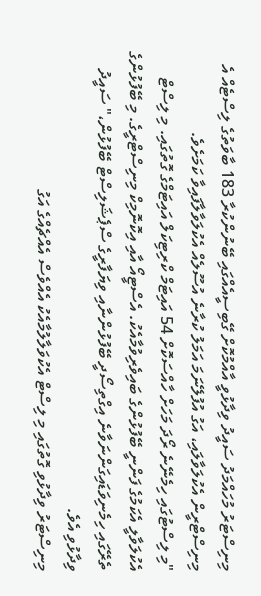މިނިސްޓަރު މުހައްމަދު ސައީދު ވިދާޅުވީ އާއްމުކޮށް ގޭބިސީއެއްގައި ބޭނުންކުރާ 183 ބާވަތުގެ ލިސްޓެއް އެ މިނިސްޓްރީން އެކުލަވާލައި، އަގު އުފުލޭނަމަ އަމަލު ކުރާނެ އުސޫލެއް އެކުލަވާލާފައިވާ ކަމަށެވެ.
"މި ލިސްޓުގައި ހިމެނޭނެ ރޯދަ މަހަށް ހާއްސަކޮށް 54 އައިޓަމް ކްރިޓިކަލް އައިޓަމްގެ ގޮތުގައި. މި ލިސްޓް އެކުލަވާލީ އެކަމުގެ ފަންނީ ބޭފުޅުންގެ ބައިވެރިވުމާއެކު. އެސްޓީއޯ އާއި އިކޮނޮމިކް މިނިސްޓްރީގެ. މި ބޭފުޅުންގެ ތެރޭގައި ހިމެނިވަޑައިގަންނަވާނެ އިގްތިސޯދީ ބޭފުޅުންނާއި ވިޔަފާރީގެ ސްޕެޝަލިސްޓް ބޭފުޅުން،" ސައީދު ވިދާޅުވި އެވެ.
މިނިސްޓަރު ވިދާޅުވި ގޮތުގައި މި ލިސްޓް އެކުވަލާލުމާއެކު އެއްވެސް އެއްޗެއްގެ އަގު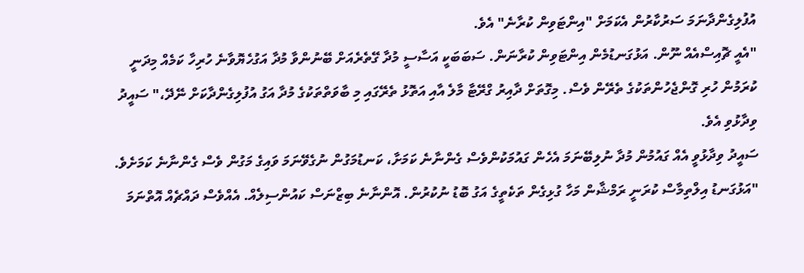އުފުލިގެންދާނަމަ ސަރުކާރުން އެކަމަށް "އިންޓަވިން ކުރާނެ" އެވެ.
"އެއީ ޗޮއިސްއެއް ނޫން. އަޅުގަނޑުމެން އިންޓަވިން ކުރާނަން. ސަބަބަކީ އަސާސީ މުދާ ގޭތެރެއަށް ބޭނުންވާ މުދާ އަގުހެޔޮވާނެ ހުރިހާ ކަމެއް މިދަނީ ކުރަމުން ހުރި ގޮންޖެހުންތަކުގެ ތެރޭން ވެސް. މިގޮތަށް ދާއިރު ގްރޭޓާ މާލެ އާއި އަތޮޅު ތެރޭގައި މި ބާވަތްތަކުގެ މުދާ އަގު އުފުލިގެންދާކަށް ނޭދޭ،" ސައީދު ވިދާޅުވި އެވެ.
ސައީދު ވިދާޅުވީ އެއް ގައުމުން މުދާ ނުލިބޭނަމަ އެހެން ގައުމަކުންވެސް ގެންނާނެ ކަމަށާ، ކަނޑުމަގުން ނުގެވޭނަމަ ވައިގެ މަގުން ވެސް ގެންނާނެ ކަމަށެވެ.
"އަޅުގަނޑު އިލްތިމާސް ކުރަނީ ރަމްޝާން މަހާ ގުޅިގެން ތަކެތީގެ އަގު ބޮޑު ނުކުރުން. އޮންނާނެ ބިޒްނަސް ކައުންސިލެއް. އެއްވެސް ދައްޗެއް އޮތްނަމަ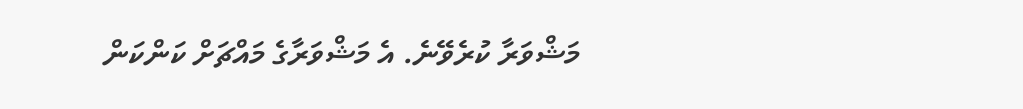މަޝްވަރާ ކުރެވޭނެ. އެ މަޝްވަރާގެ މައްޗަށް ކަންކަން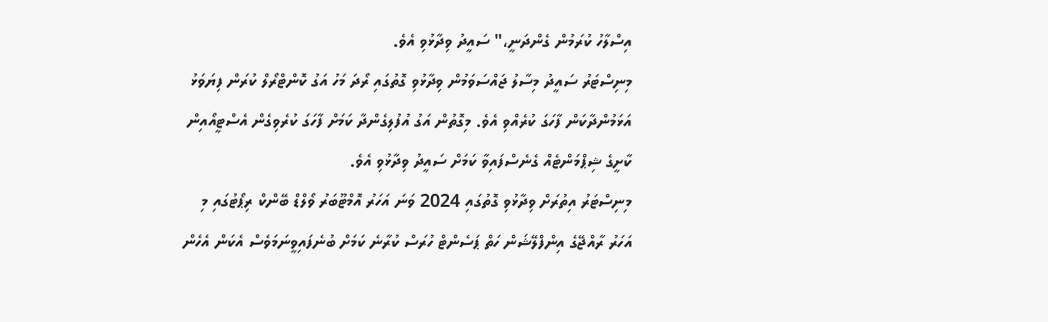އިސްލާހު ކުރަމުން ގެންދަނީ،" ސައީދު ވިދާޅުވި އެވެ.
މިނިސްޓަރު ސައީދު މިސާލު ޖައްސަވަމުން ވިދާޅުވި ގޮތުގައި ރޯދަ މަހު އަގު ކޮންޓްރޯލް ކުރަން ފިޔަވަޅު އަޅަމުންދާކަން ފާހަގަ ކުރެއްވި އެވެ. މިގޮތުން އަގު އުފުލިގެންދާ ކަމަށް ފާހަގަ ކުރެވިގެން އެސްޓީއޯއިން ކާށީގެ ޝިޕްމަންޓެއް ގެނެސްފައިވާ ކަމަށް ސައީދު ވިދާޅުވި އެވެ.
މިނިސްޓަރު އިތުރަށް ވިދާޅުވި ގޮތުގައި 2024 ވަނަ އަހަރު އޮމްޓޫބަރު ވޯލްޑް ބޭންކް ރިޕޯޓުގައި މި އަހަރު ރާއްޖޭގެ އިންފްލޭޝަން ހަތް ޕަސެންޓް ހުރަސް ކުރާނެ ކަމަށް ބުނެފައިވީނަމަވެސް އެކަން އެހެން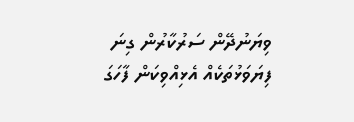ވިޔަނުދޭން ސަރުކާރުން ގިނަ ފިޔަވަޅުތަކެއް އެޅިއްވިކަން ފާހަގަ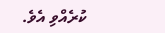ކުރެއްވި އެވެ.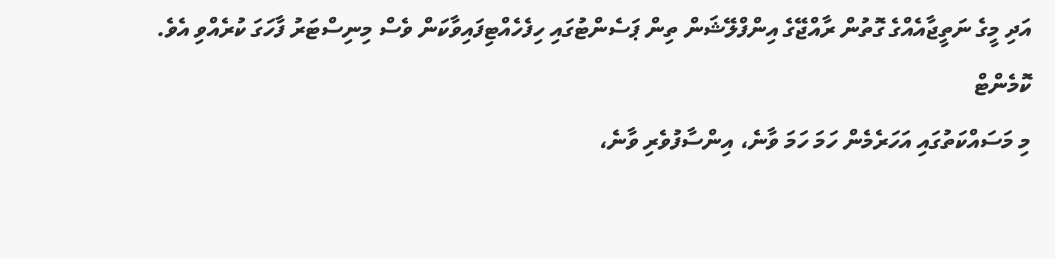އަދި މީގެ ނަތީޖާއެއްގެ ގޮތުން ރާއްޖޭގެ އިންފްލޭޝަން ތިން ޕަސެންޓުގައި ހިފެހެއްޓިފައިވާކަން ވެސް މިނިސްޓަރު ފާހަގަ ކުރެއްވި އެވެ.
ކޮމެންޓް
މި މަސައްކަތުގައި އަހަރެމެން ހަމަ ހަމަ ވާނެ، އިންސާފުވެރި ވާނެ،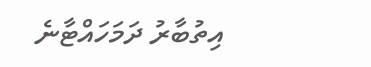އިތުބާރު ދަމަހައްޓާނެ